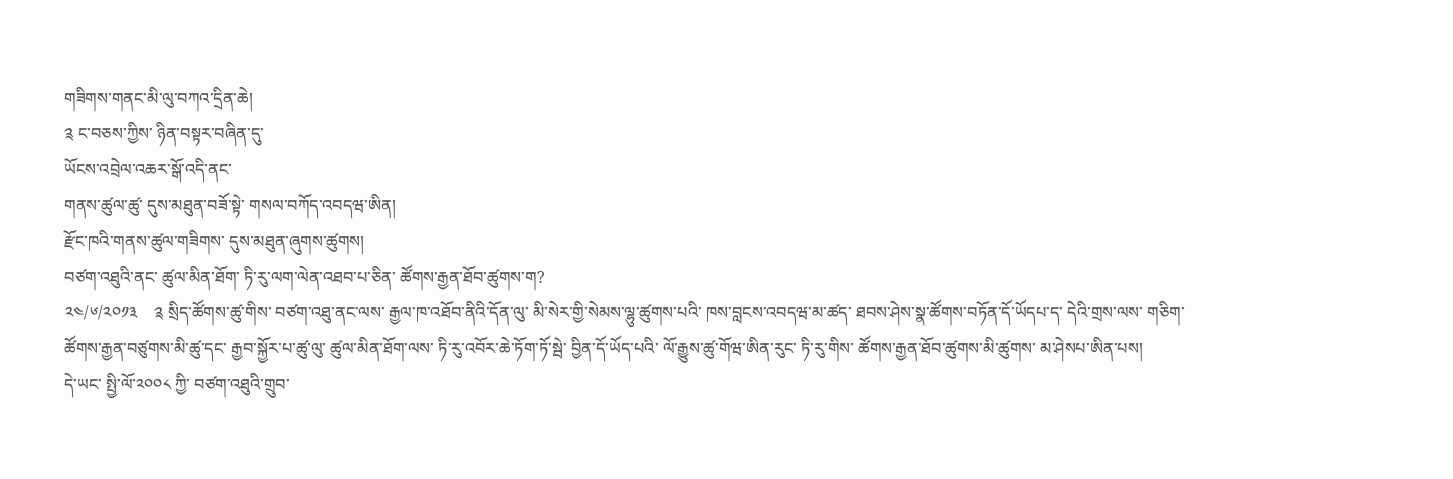གཟིགས་གནང་མི་ལུ་བཀའ་དྲིན་ཆེ།
༉ ང་བཅས་ཀྱིས་ ཉིན་བསྟར་བཞིན་དུ་
ཡོངས་འབྲེལ་འཆར་སྒོ་འདི་ནང་
གནས་ཚུལ་ཚུ་ དུས་མཐུན་བཟོ་སྟེ་ གསལ་བཀོད་འབདཝ་ཨིན།
རྫོང་ཁའི་གནས་ཚུལ་གཟིགས་ དུས་མཐུན་ཞུགས་ཚུགས།
བཙག་འཐུའི་ནང་ ཚུལ་མིན་ཐོག་ ཏི་རུ་ལག་ལེན་འཐབ་པ་ཅིན་ ཚོགས་རྒྱན་ཐོབ་ཚུགས་ག?
༢༤/༦/༢༠༡༣    ༉ སྲིད་ཚོགས་ཚུ་གིས་ བཙག་འཐུ་ནང་ལས་ རྒྱལ་ཁ་འཐོབ་ནིའི་དོན་ལུ་ མི་སེར་གྱི་སེམས་ལྷུ་ཚུགས་པའི་ ཁས་བླངས་འབདཝ་མ་ཚད་ ཐབས་ཤེས་སྣ་ཚོགས་བཏོན་དོ་ཡོདཔ་ད་ དེའི་གྲས་ལས་ གཅིག་ ཚོགས་རྒྱན་བཙུགས་མི་ཚུ་དང་ རྒྱབ་སྐྱོར་པ་ཚུ་ལུ་ ཚུལ་མིན་ཐོག་ལས་ ཏི་རུ་འབོར་ཆེ་ཏོག་ཏོ་སྦེ་ བྱིན་དོ་ཡོད་པའི་ ལོ་རྒྱུས་ཚུ་གོཝ་ཨིན་རུང་ ཏི་རུ་གིས་ ཚོགས་རྒྱན་ཐོབ་ཚུགས་མི་ཚུགས་ མ་ཤེསཔ་ཨིན་པས།
དེ་ཡང་ སྤྱི་ལོ་༢༠༠༨ ཀྱི་ བཙག་འཐུའི་གྲུབ་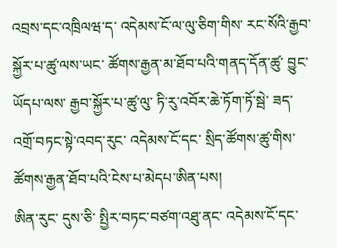འབྲས་དང་འཁྲིལཝ་ད་ འདེམས་ངོ་ལ་ལུ་ཅིག་གིས་ རང་སོའི་རྒྱབ་སྐྱོར་པ་ཚུ་ལས་ཡང་ ཚོགས་རྒྱན་མ་ཐོབ་པའི་གནད་དོན་ཚུ་ བྱུང་ཡོདཔ་ལས་ རྒྱབ་སྐྱོར་པ་ཚུ་ལུ་ ཏི་རུ་འབོར་ཆེ་ཏོག་ཏོ་སྦེ་ ཟད་འགྲོ་བཏང་སྟེ་འབད་རུང་ འདེམས་ངོ་དང་ སྲིད་ཚོགས་ཚུ་གིས་ ཚོགས་རྒྱན་ཐོབ་པའི་ངེས་པ་མེདཔ་ཨིན་པས།
ཨིན་རུང་ དུས་ཅི་ སྤྱིར་བཏང་བཙག་འཐུ་ནང་ འདེམས་ངོ་དང་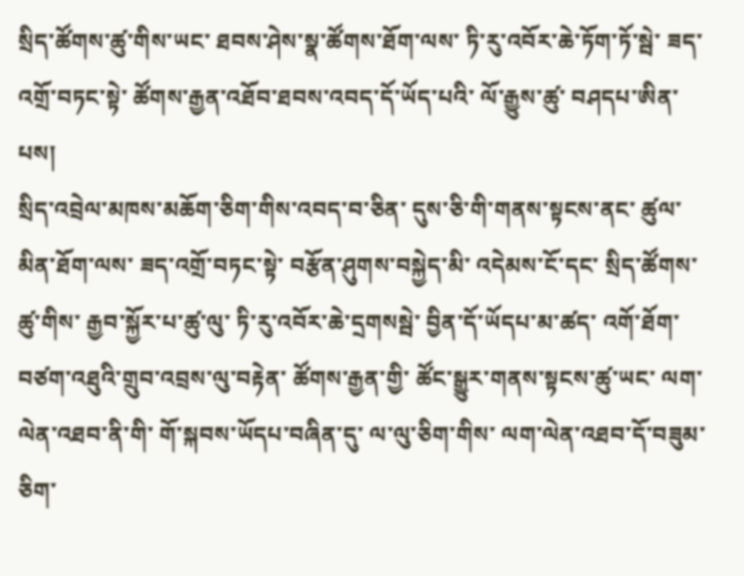སྲིད་ཚོགས་ཚུ་གིས་ཡང་ ཐབས་ཤེས་སྣ་ཚོགས་ཐོག་ལས་ ཏི་རུ་འབོར་ཆེ་ཏོག་ཏོ་སྦེ་ ཟད་འགྲོ་བཏང་སྟེ་ ཚོགས་རྒྱན་འཐོབ་ཐབས་འབད་དོ་ཡོད་པའི་ ལོ་རྒྱུས་ཚུ་ བཤདཔ་ཨིན་པས།
སྲིད་འབྲེལ་མཁས་མཆོག་ཅིག་གིས་འབད་བ་ཅིན་ དུས་ཅི་གི་གནས་སྟངས་ནང་ ཚུལ་མིན་ཐོག་ལས་ ཟད་འགྲོ་བཏང་སྟེ་ བརྩོན་ཤུགས་བསྐྱེད་མི་ འདེམས་ངོ་དང་ སྲིད་ཚོགས་ཚུ་གིས་ རྒྱབ་སྐྱོར་པ་ཚུ་ལུ་ ཏི་རུ་འབོར་ཆེ་དྲགསསྦེ་ བྱིན་དོ་ཡོདཔ་མ་ཚད་ འགོ་ཐོག་བཙག་འཐུའི་གྲུབ་འབྲས་ལུ་བརྟེན་ ཚོགས་རྒྱན་གྱི་ ཚོང་སྒྱུར་གནས་སྟངས་ཚུ་ཡང་ ལག་ལེན་འཐབ་ནི་གི་ གོ་སྐབས་ཡོདཔ་བཞིན་དུ་ ལ་ལུ་ཅིག་གིས་ ལག་ལེན་འཐབ་དོ་བཟུམ་ཅིག་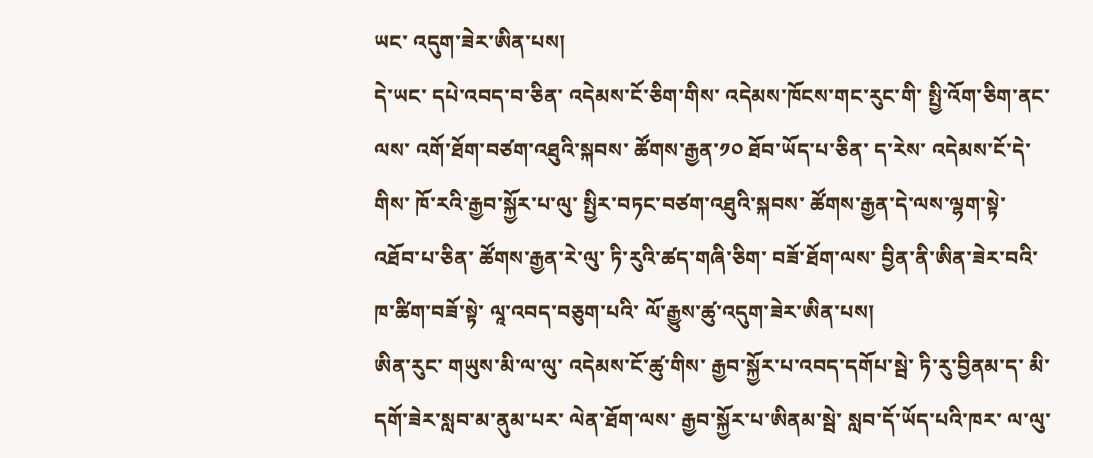ཡང་ འདུག་ཟེར་ཨིན་པས།
དེ་ཡང་ དཔེ་འབད་བ་ཅིན་ འདེམས་ངོ་ཅིག་གིས་ འདེམས་ཁོངས་གང་རུང་གི་ སྤྱི་འོག་ཅིག་ནང་ལས་ འགོ་ཐོག་བཙག་འཐུའི་སྐབས་ ཚོགས་རྒྱན་༡༠ ཐོབ་ཡོད་པ་ཅིན་ ད་རེས་ འདེམས་ངོ་དེ་གིས་ ཁོ་རའི་རྒྱབ་སྐྱོར་པ་ལུ་ སྤྱིར་བཏང་བཙག་འཐུའི་སྐབས་ ཚོགས་རྒྱན་དེ་ལས་ལྷག་སྟེ་ འཐོབ་པ་ཅིན་ ཚོགས་རྒྱན་རེ་ལུ་ ཏི་རུའི་ཚད་གཞི་ཅིག་ བཟོ་ཐོག་ལས་ བྱིན་ནི་ཨིན་ཟེར་བའི་ ཁ་ཚིག་བཟོ་སྟེ་ ལཱ་འབད་བཅུག་པའི་ ལོ་རྒྱུས་ཚུ་འདུག་ཟེར་ཨིན་པས།
ཨིན་རུང་ གཡུས་མི་ལ་ལུ་ འདེམས་ངོ་ཚུ་གིས་ རྒྱབ་སྐྱོར་པ་འབད་དགོཔ་སྦེ་ ཏི་རུ་བྱིནམ་ད་ མི་དགོ་ཟེར་སླབ་མ་ནུམ་པར་ ལེན་ཐོག་ལས་ རྒྱབ་སྐྱོར་པ་ཨིནམ་སྦེ་ སླབ་དོ་ཡོད་པའི་ཁར་ ལ་ལུ་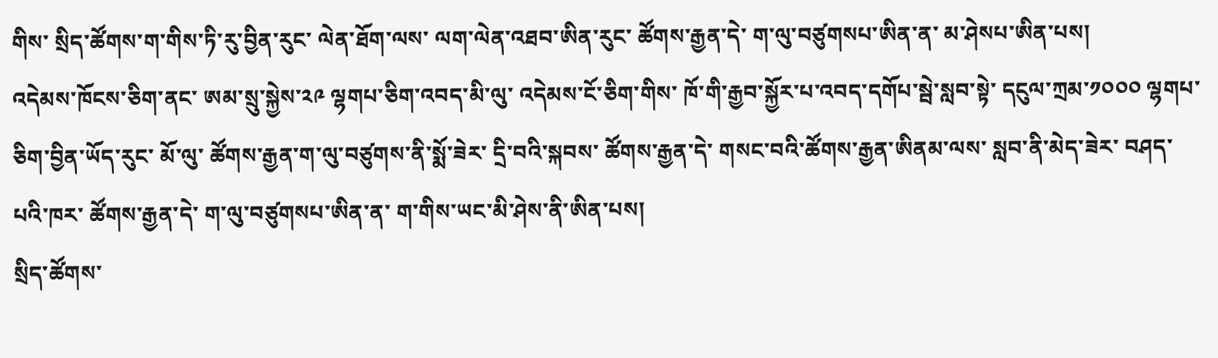གིས་ སྲིད་ཚོགས་ག་གིས་ཏི་རུ་བྱིན་རུང་ ལེན་ཐོག་ལས་ ལག་ལེན་འཐབ་ཨིན་རུང་ ཚོགས་རྒྱན་དེ་ ག་ལུ་བཙུགསཔ་ཨིན་ན་ མ་ཤེསཔ་ཨིན་པས།
འདེམས་ཁོངས་ཅིག་ནང་ ཨམ་སྲུ་སྐྱེས་༢༩ ལྷགཔ་ཅིག་འབད་མི་ལུ་ འདེམས་ངོ་ཅིག་གིས་ ཁོ་གི་རྒྱབ་སྐྱོར་པ་འབད་དགོཔ་སྦེ་སླབ་སྟེ་ དངུལ་ཀྲམ་༡༠༠༠ ལྷགཔ་ཅིག་བྱིན་ཡོད་རུང་ མོ་ལུ་ ཚོགས་རྒྱན་ག་ལུ་བཙུགས་ནི་སྨོ་ཟེར་ དྲི་བའི་སྐབས་ ཚོགས་རྒྱན་དེ་ གསང་བའི་ཚོགས་རྒྱན་ཨིནམ་ལས་ སླབ་ནི་མེད་ཟེར་ བཤད་པའི་ཁར་ ཚོགས་རྒྱན་དེ་ ག་ལུ་བཙུགསཔ་ཨིན་ན་ ག་གིས་ཡང་མི་ཤེས་ནི་ཨིན་པས།
སྲིད་ཚོགས་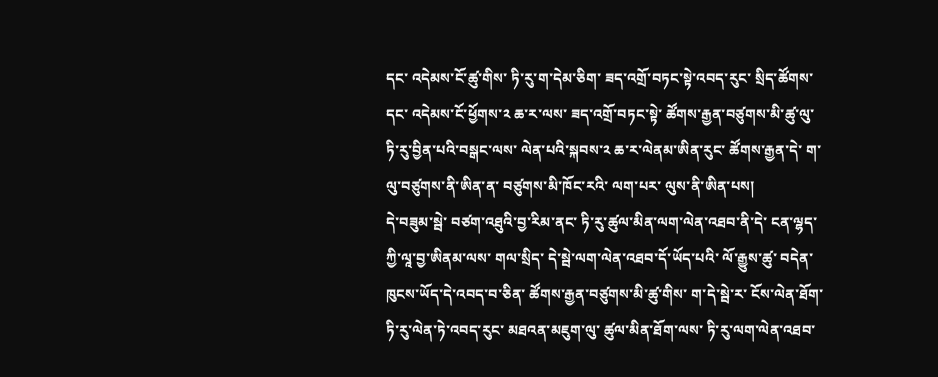དང་ འདེམས་ངོ་ཚུ་གིས་ ཏི་རུ་ག་དེམ་ཅིག་ ཟད་འགྲོ་བཏང་སྟེ་འབད་རུང་ སྲིད་ཚོགས་དང་ འདེམས་ངོ་ཕྱོགས་༢ ཆ་ར་ལས་ ཟད་འགྲོ་བཏང་སྟེ་ ཚོགས་རྒྱན་བཙུགས་མི་ཚུ་ལུ་ ཏི་རུ་བྱིན་པའི་བསྒང་ལས་ ལེན་པའི་སྐབས་༢ ཆ་ར་ལེནམ་ཨིན་རུང་ ཚོགས་རྒྱན་དེ་ ག་ལུ་བཙུགས་ནི་ཨིན་ན་ བཙུགས་མི་ཁོང་རའི་ ལག་པར་ ལུས་ནི་ཨིན་པས།
དེ་བཟུམ་སྦེ་ བཙག་འཐུའི་བྱ་རིམ་ནང་ ཏི་རུ་ཚུལ་མིན་ལག་ལེན་འཐབ་ནི་དེ་ ངན་ལྷད་ཀྱི་ལཱ་བྱ་ཨིནམ་ལས་ གལ་སྲིད་ དེ་སྦེ་ལག་ལེན་འཐབ་དོ་ཡོད་པའི་ ལོ་རྒྱུས་ཚུ་ བདེན་ཁུངས་ཡོད་དེ་འབད་བ་ཅིན་ ཚོགས་རྒྱན་བཙུགས་མི་ཚུ་གིས་ ག་དེ་སྦེ་ར་ ངོས་ལེན་ཐོག་ ཏི་རུ་ལེན་ཏེ་འབད་རུང་ མཐའན་མཇུག་ལུ་ ཚུལ་མིན་ཐོག་ལས་ ཏི་རུ་ལག་ལེན་འཐབ་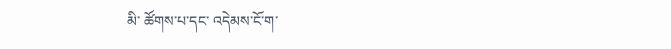མི་ ཚོགས་པ་དང་ འདེམས་ངོ་ག་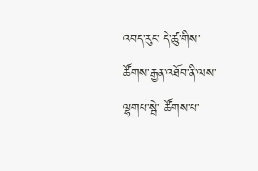འབད་རུང་ དེ་ཚུ་གིས་ ཚོགས་རྒྱན་འཐོབ་ནི་ལས་ལྷགཔ་སྦེ་ ཚོགས་པ་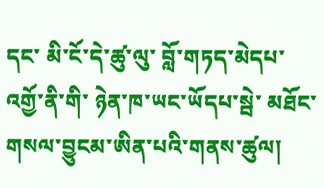དང་ མི་ངོ་དེ་ཚུ་ལུ་ བློ་གཏད་མེདཔ་འགྱོ་ནི་གི་ ཉེན་ཁ་ཡང་ཡོདཔ་སྦེ་ མཐོང་གསལ་བྱུངམ་ཨིན་པའི་གནས་ཚུལ།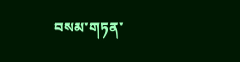བསམ་གཏན་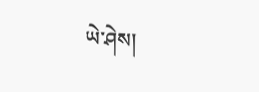ཡེ་ཤེས།